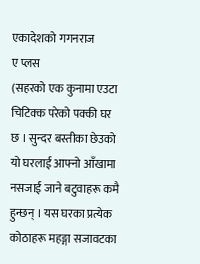एकादेशको गगनराज
ए प्लस
(सहरको एक कुनामा एउटा चिटिक्क परेको पक्की घर छ । सुन्दर बस्तीका छेउको यो घरलाई आफ्नो आँखामा नसजाई जाने बटुवाहरू कमै हुन्छन् । यस घरका प्रत्येक कोठाहरू महङ्गा सजावटका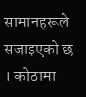सामानहरूले सजाइएको छ । कोठामा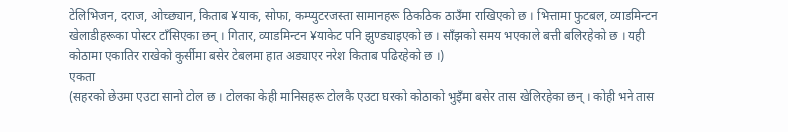टेलिभिजन, दराज, ओच्छ्यान, किताब ¥याक, सोफा, कम्प्युटरजस्ता सामानहरू ठिकठिक ठाउँमा राखिएको छ । भित्तामा फुटबल, व्याडमिन्टन खेलाडीहरूका पोस्टर टाँसिएका छन् । गितार, व्याडमिन्टन ¥याकेट पनि झुण्ड्याइएको छ । साँझको समय भएकाले बत्ती बलिरहेको छ । यही कोठामा एकातिर राखेको कुर्सीमा बसेर टेबलमा हात अड्याएर नरेश किताब पढिरहेको छ ।)
एकता
(सहरको छेउमा एउटा सानो टोल छ । टोलका केही मानिसहरू टोलकै एउटा घरको कोठाको भुइँमा बसेर तास खेलिरहेका छन् । कोही भने तास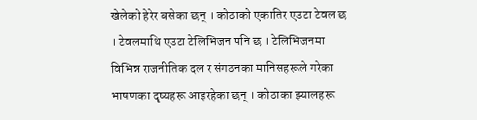खेलेको हेरेर बसेका छन् । कोठाको एकातिर एउटा टेवल छ । टेवलमाथि एउटा टेलिभिजन पनि छ । टेलिभिजनमा विभिन्न राजनीतिक दल र संगठनका मानिसहरूले गरेका भाषणका दृष्यहरू आइरहेका छन् । कोठाका झ्यालहरू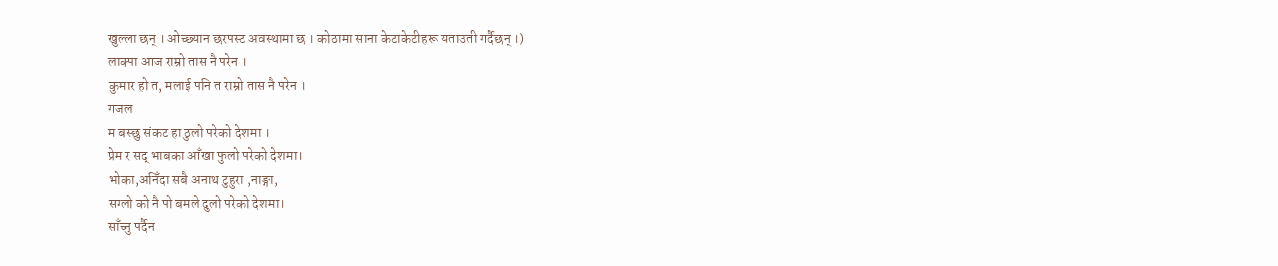खुल्ला छन् । ओच्छ्यान छरपस्ट अवस्थामा छ । कोठामा साना केटाकेटीहरू यताउती गर्दैछन् ।)
लाक्पा आज राम्रो तास नै परेन ।
कुमार हो त, मलाई पनि त राम्रो तास नै परेन ।
गजल
म बस्छु संकट हा ठुलो परेको देशमा ।
प्रेम र सद् भाबका आँखा फुलो परेको देशमा।
भोका,अनिँदा सबै अनाथ टुहुरा ,नाङ्गा,
सग्लो को नै पो बमले दुलो परेको देशमा।
साँच्नु पर्दैन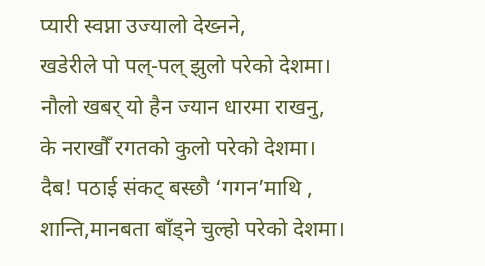प्यारी स्वप्ना उज्यालो देख्नने,
खडेरीले पो पल्-पल् झुलो परेको देशमा।
नौलो खबर् यो हैन ज्यान धारमा राखनु,
के नराखौँ रगतको कुलो परेको देशमा।
दैब! पठाई संकट् बस्छौ ‘गगन’माथि ,
शान्ति,मानबता बाँड्ने चुल्हो परेको देशमा।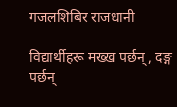गजलशिबिर राजधानी

विद्यार्थीहरू मख्ख पर्छन्, दङ्ग पर्छन्